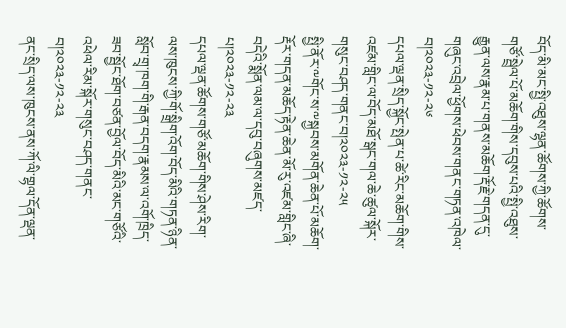བོད་མི་མང་སྤྱི་འཐུས་ལྷན་ཚོགས་ཀྱི་ཚོགས་གཙོ་སྦྲེལ་པོ་མཆོག་གིས་དབུས་པའི་སྤྱི་འཐུས་རྒྱུན་ལས་རྣམ་པ་གནས་མཆོག་རྡོ་རྗེ་གདན་དུ་གཞུང་འབྲེལ་ཕྱོགས་ཕེབས་གནང་གཏན་འཁེལ་བ།༢༠༢༣-༡༢-༢༦
དཔལ་ལྡན་སྲིད་སྐྱོང་སྤེན་པ་ཚེ་རིང་མཆོག་གིས་འཛམ་གླིང་ལ་བོད་མཐོ་སྒང་གལ་ཆེ་ཚུལ་སྐོར་གསུང་བཤད་གནང་བ།༢༠༢༣-༡༢-༢༥
སྤྱི་ནོར་༸གོང་ས་༸སྐྱབས་མགོན་ཆེན་པོ་མཆོག་རྡོར་གདན་མཆོད་རྟེན་ཆེན་མོ་རུ་འཛམ་གླིང་ཞི་བདེའི་སྨོན་ལམ་ལ་དབུ་བཞུགས་མཛད་པ།༢༠༢༣-༡༢-༢༣
དཔལ་ལྡན་ཚོགས་གཙོ་མཆོག་གིས་ཤེས་རིག་ལས་ཁུངས་ཀྱི་གོ་སྒྲིག་འོག་བོད་མིའི་གཏན་ཉིན་སློབ་གྲྭ་ཁག་གི་རྒན་བདག་རྣམས་ལ་འགོ་ཁྲིད་ཟབ་སྦྱོང་ཐོག་བཙན་བྱོལ་བོད་མིའི་མང་གཙོའི་འཕེལ་རིམ་སྐོར་གསུང་བཤད་གནང་བ།༢༠༢༣-༡༢-༢༣
ནང་སྲིད་ལས་ཁུངས་ནས་ཀོ་ལི་གྷལ་དོན་ལྡན་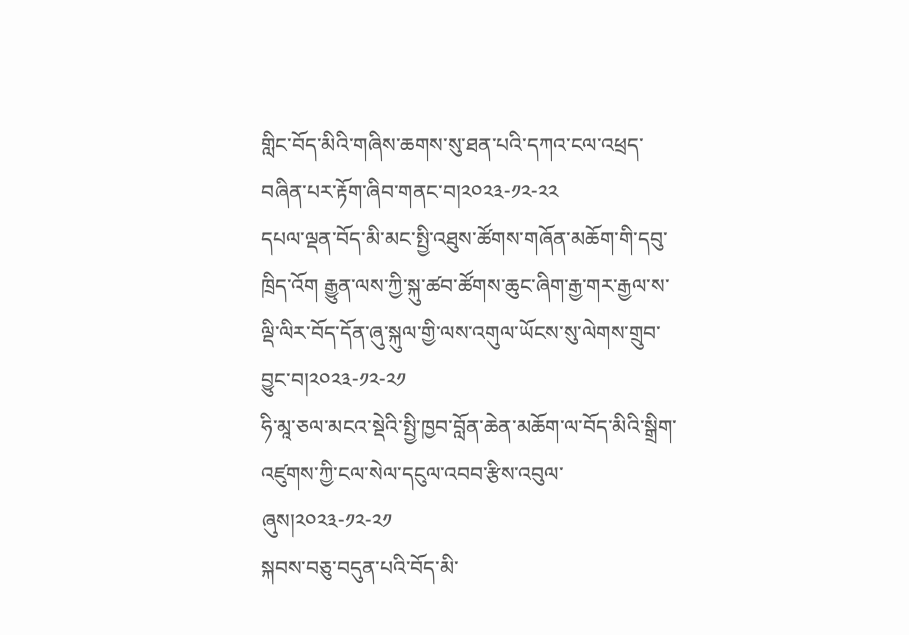གླིང་བོད་མིའི་གཞིས་ཆགས་སུ་ཐན་པའི་དཀའ་ངལ་འཕྲད་བཞིན་པར་རྟོག་ཞིབ་གནང་བ།༢༠༢༣-༡༢-༢༢
དཔལ་ལྡན་བོད་མི་མང་སྤྱི་འཐུས་ཚོགས་གཞོན་མཆོག་གི་དབུ་ཁྲིད་འོག རྒྱུན་ལས་ཀྱི་སྐུ་ཚབ་ཚོགས་ཆུང་ཞིག་རྒྱ་གར་རྒྱལ་ས་ལྡི་ལིར་བོད་དོན་ཞུ་སྐུལ་གྱི་ལས་འགུལ་ཡོངས་སུ་ལེགས་གྲུབ་བྱུང་བ།༢༠༢༣-༡༢-༢༡
ཧི་མཱ་ཅལ་མངའ་སྡེའི་སྤྱི་ཁྱབ་བློན་ཆེན་མཆོག་ལ་བོད་མིའི་སྒྲིག་འཛུགས་ཀྱི་ངལ་སེལ་དངུལ་འབབ་རྩིས་འབུལ་ཞུས།༢༠༢༣-༡༢-༢༡
སྐབས་བཅུ་བདུན་པའི་བོད་མི་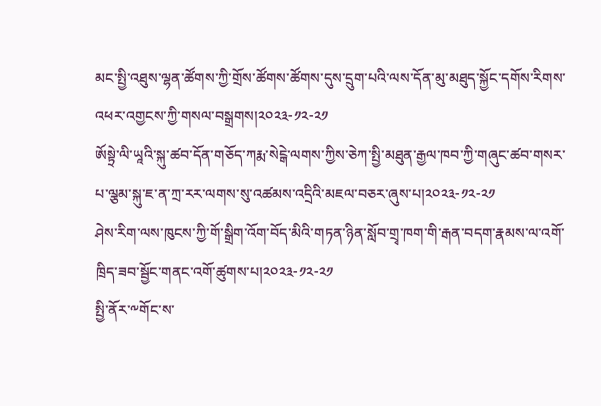མང་སྤྱི་འཐུས་ལྷན་ཚོགས་ཀྱི་གྲོས་ཚོགས་ཚོགས་དུས་དྲུག་པའི་ལས་དོན་མུ་མཐུད་སྐྱོང་དགོས་རིགས་འཕར་འགྱངས་ཀྱི་གསལ་བསྒྲགས།༢༠༢༣-༡༢-༢༡
ཨོསྟྲེ་ལི་ཡཱའི་སྐུ་ཚབ་དོན་གཅོད་ཀརྨ་སེངྒེ་ལགས་ཀྱིས་ཅེཀ་སྤྱི་མཐུན་རྒྱལ་ཁབ་ཀྱི་གཞུང་ཚབ་གསར་པ་ལྕམ་སྐུ་ཇ་ན་ཀྲ་རར་ལགས་སུ་འཚམས་འདྲིའི་མཇལ་བཅར་ཞུས་པ།༢༠༢༣-༡༢-༢༡
ཤེས་རིག་ལས་ཁུངས་ཀྱི་གོ་སྒྲིག་འོག་བོད་མིའི་གཏན་ཉིན་སློབ་གྲྭ་ཁག་གི་རྒན་བདག་རྣམས་ལ་འགོ་ཁྲིད་ཟབ་སྦྱོང་གནང་འགོ་ཚུགས་པ།༢༠༢༣-༡༢-༢༡
སྤྱི་ནོར་༸གོང་ས་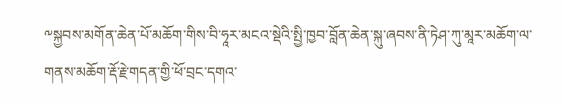༸སྐྱབས་མགོན་ཆེན་པོ་མཆོག་གིས་བི་ཧཱར་མངའ་སྡེའི་སྤྱི་ཁྱབ་བློན་ཆེན་སྐུ་ཞབས་ནི་ཏེཤ་ཀུ་མཱར་མཆོག་ལ་གནས་མཆོག་རྡོ་རྗེ་གདན་གྱི་ཕོ་བྲང་དགའ་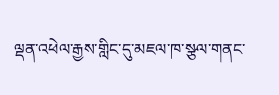ལྡན་འཕེལ་རྒྱས་གླིང་དུ་མཇལ་ཁ་སྩལ་གནང་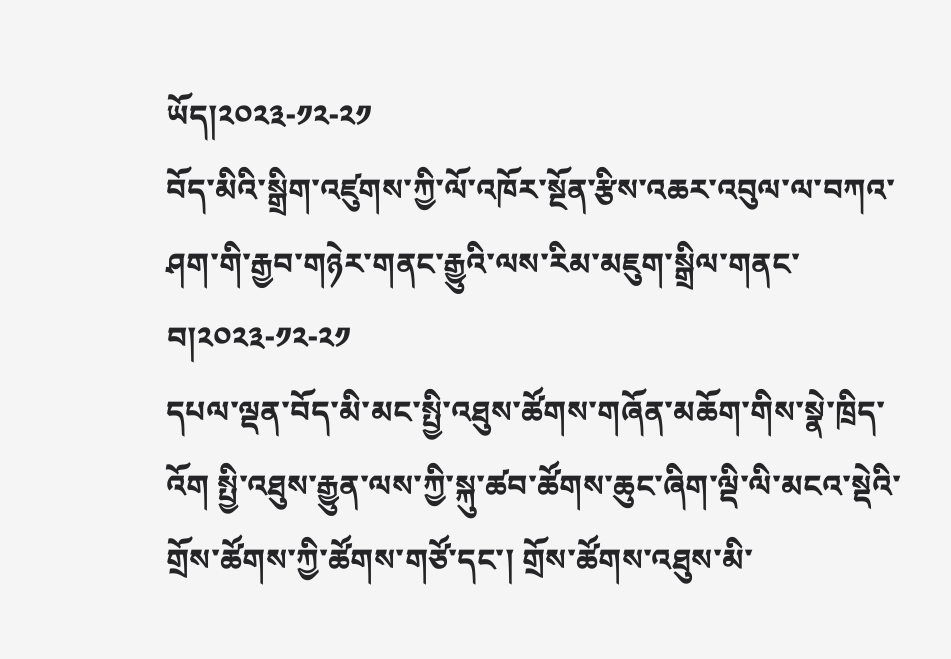ཡོད།༢༠༢༣-༡༢-༢༡
བོད་མིའི་སྒྲིག་འཛུགས་ཀྱི་ལོ་འཁོར་སྔོན་རྩིས་འཆར་འབུལ་ལ་བཀའ་ཤག་གི་རྒྱབ་གཉེར་གནང་རྒྱུའི་ལས་རིམ་མཇུག་སྒྲིལ་གནང་བ།༢༠༢༣-༡༢-༢༡
དཔལ་ལྡན་བོད་མི་མང་སྤྱི་འཐུས་ཚོགས་གཞོན་མཆོག་གིས་སྣེ་ཁྲིད་འོག སྤྱི་འཐུས་རྒྱུན་ལས་ཀྱི་སྐུ་ཚབ་ཚོགས་ཆུང་ཞིག་ལྡི་ལི་མངའ་སྡེའི་གྲོས་ཚོགས་ཀྱི་ཚོགས་གཙོ་དང་། གྲོས་ཚོགས་འཐུས་མི་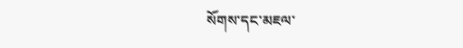སོགས་དང་མཇལ་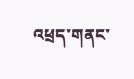འཕྲད་གནང་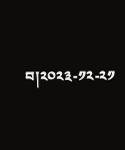བ།༢༠༢༣-༡༢-༢༡